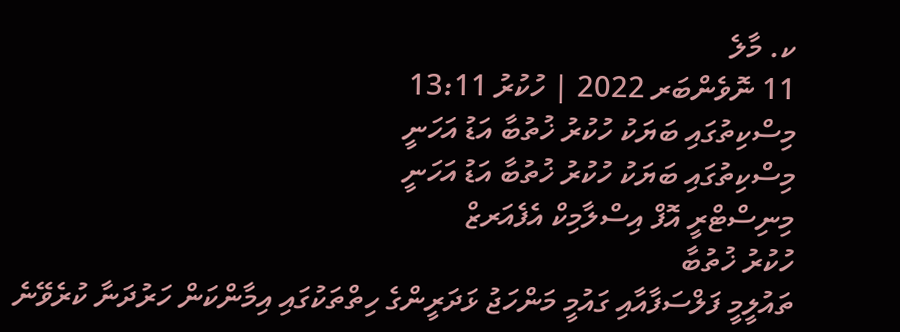ކ. މާލެ
11 ނޮވެންބަރ 2022 | ހުކުރު 13:11
މިސްކިތުގައި ބަޔަކު ހުކުރު ޚުތުބާ އަޑު އަހަނީ
މިސްކިތުގައި ބަޔަކު ހުކުރު ޚުތުބާ އަޑު އަހަނީ
މިނިސްޓްރީ އޮފް އިސްލާމިކް އެފެއަރޒް
ހުކުރު ޚުތުބާ
ތައުލީމީ ފަލްސަފާއާއި ގައުމީ މަންހަޖު ޅަދަރީންގެ ހިތްތަކުގައި އިމާންކަން ހަރުދަނާ ކުރެވޭނެ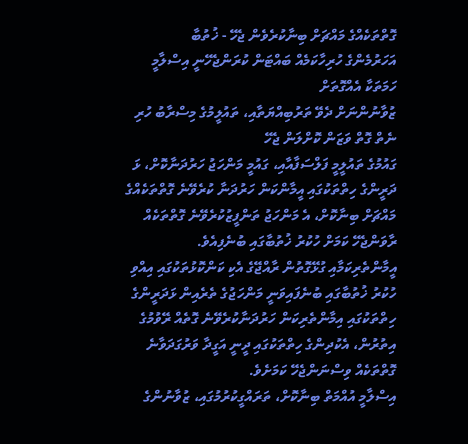ގޮތްތަކެއްގެ މައްޗަށް ބިނާކުރެވެން ޖެހޭ - ޚުތުބާ
އަހަރުމެންގެ ހުރިހާކަމެއް ބައްޓަން ކުރަންޖެހޭނީ އިސްލާމީ ހަމަތަކާ އެއްގޮތަށް
ޒުވާނުންނަށް ދެވޭ ތަރުބިއްޔަތާއި، ތައުލީމުގެ މިސްރާބު ހުރި ނެތް ގޮތް ވަޒަން ކޮށްލަން ޖެހޭ
ގައުމުގެ ތައުލީމީ ފަލްސަފާއާއި، ގައުމީ މަންހަޖު ހަރުދަނާކޮށް، ޅަ ދަރީންގެ ހިތްތަކުގައި އީމާންކަން ހަރުދަނާ ކުރެވޭނެ ގޮތްތަކެއްގެ މައްޗަށް ބިނާކޮށް، އެ މަންހަޖު ތަންފީޒުކުރެވޭނެ ގޮތްތަކެއް ރާވަންޖެހޭ ކަމަށް ހުކުރު ޚުތުބާގައި ބުނެފިއެވެ.
އީމާންތެރިކަމާއި ގުޅޭގޮތުން ރާއްޖޭގެ އެކި ކަންކޮޅުތަކުގައި އިއްވި ހުކުރު ޚުތުބާގައި ބުނެފައިވަނީ މަންހަޖުގެ ތެރެއިން ޅަދަރީންގެ ހިތްތަކުގައި އިމާންތެރިކަން ހަރުދަނާކުރެވޭނެ ގޮތެއް ރޭވުމުގެ އިތުރުން، އެކުދިންގެ ހިތްތަކުގައި ދީނީ އަގީދާ ވަރުގަދަވާނެ ގޮތްތަކެއް ވިސްނަންޖެހޭ ކަމަށެވެ.
އިސްލާމީ އުއްމަތް ބިނާކޮށް، ތަރައްގީކުރުމުގައި، ޒުވާނުންގެ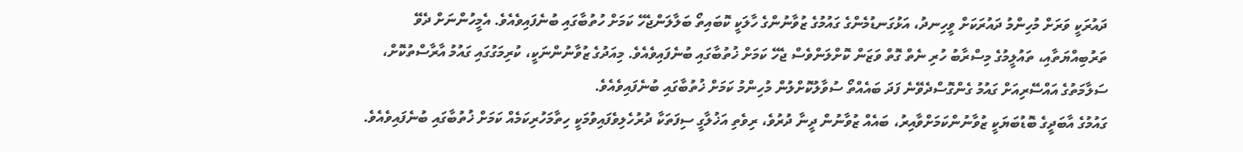ދައުރަކީ ވަރަށް މުހިންމު ދައުރަކަށް ވީހިނދު، އަޅުގަނޑުމެންގެ ގައުމުގެ ޒުވާނުންގެ ހާލަކީ ކޮބައިތޯ ބަލާލަންޖެހޭ ކަމަށް ހުތުބާގައި ބުނެފައިވެއެވެ. އެމީހުންނަށް ދެވޭ ތަރުބިއްޔަތާއި، ތައުލީމުގެ މިސްރާބު ހުރި ނެތް ގޮތް ވަޒަން ކޮށްލަންވެސް ޖެހޭ ކަމަށް ޚުތުބާގައި ބުނެފައިވެއެވެ. މިއަދުގެ ޒުވާނުންނަކީ، ކުރިމަގުގައި ގައުމު އާރާސްތުކޮށް، ސަލާމަތުގެ އައްސޭރިއަށް ގައުމު ގެންގޮސްދެވޭނެ ފަދަ ބައެއްތޯ ސުވާލުކޮށްލުން މުހިންމު ކަމަށް ޚުތުބާގައި ބުނެފައިވެއެވެ.
ގައުމުގެ އާބަދީގެ ބޮޑުބަޔަކީ ޒުވާނުންކަމަށްވާއިރު، ބައެއް ޒުވާނުން ދީނާ ދުރުވެ، ރިވެތި އަޚުލާގީ ސިފަތަކާ ދުރުހެލިވެފައިވުމަކީ ހިތާމަހުރިކަމެއް ކަމަށް ޚުތުބާގައި ބުނެފައިވެއެވެ.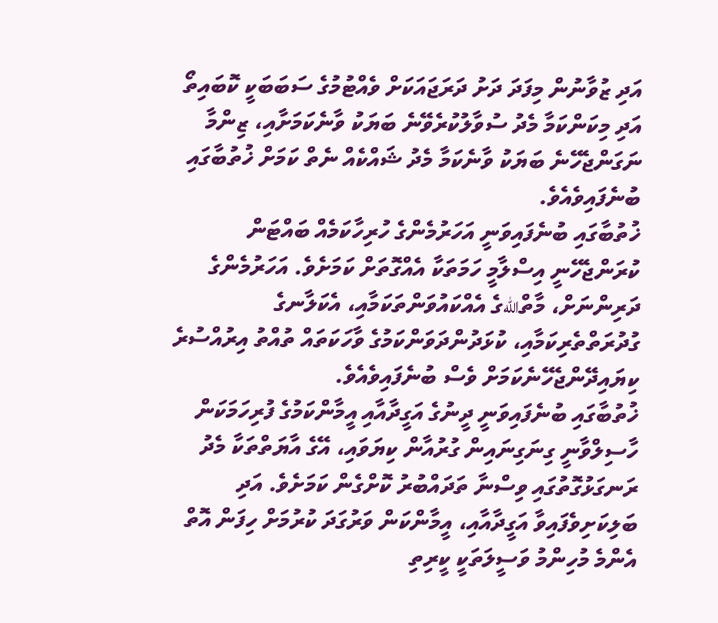އަދި ޒުވާނުން މިފަދަ ދަށު ދަރަޖައަކަށް ވެއްޓުމުގެ ސަބަބަކީ ކޮބައިތޯ އަދި މިކަންކަމާ މެދު ސުވާލުކުރެވޭނެ ބަޔަކު ވާނެކަމަށާއި، ޒިންމާ ނަގަންޖެހޭނެ ބަޔަކު ވާނެކަމާ މެދު ޝައްކެއް ނެތް ކަމަށް ޚުތުބާގައި ބުނެފައިވެއެވެ.
ޚުތުބާގައި ބުނެފައިވަނީ އަހަރުމެންގެ ހުރިހާކަމެއް ބައްޓަން ކުރަންޖެހޭނީ އިސްލާމީ ހަމަތަކާ އެއްގޮތަށް ކަމަށެވެ. އަހަރުމެންގެ ދަރިންނަށް، މާތްاللهގެ އެއްކައުވަންތަކަމާއި، އެކަލާނގެ ގުދުރަތްތެރިކަމާއި، ކުޅަދުންދަވަންކަމުގެ ވާހަކަތައް ތުއްތު އިރުއްސުރެ ކިޔައިދޭންޖެހޭނެކަމަށް ވެސް ބުނެފައިވެއެވެ.
ޚުތުބާގައި ބުނެފައިވަނީ ދީނުގެ އަގީދާއާއި އީމާންކަމުގެ ފުރިހަމަކަން ހާސިލްވާނީ ގިނަގިނައިން ގުރުއާން ކިޔަވައި، އޭގެ އާޔަތްތަކާ މެދު ރަނގަޅުގޮތުގައި ވިސްނާ ތަދައްބުރު ކޮށްގެން ކަމަށެވެ. އަދި ބަލިކަށިވެފައިވާ އަގީދާއާއި، އީމާންކަން ވަރުގަދަ ކުރުމަށް ހިފަން އޮތް އެންމެ މުހިންމު ވަސީލަތަކީ ކީރިތި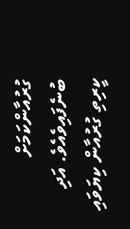ގުރުއާންކަމަށް ބުނެފައިވެއެވެ. އަދި ކީރިތި ގުރުއާން ކިޔަވައި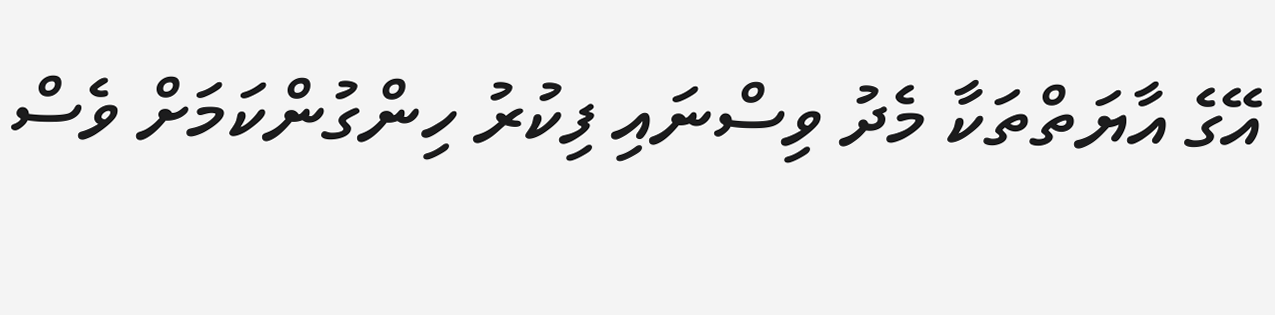އޭގެ އާޔަތްތަކާ މެދު ވިސްނައި ފިކުރު ހިންގުންކަމަށް ވެސް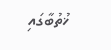ޚުތުބާގައި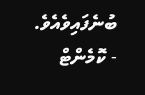ބުނެފައިވެއެވެ.
- ކޮމެންޓް